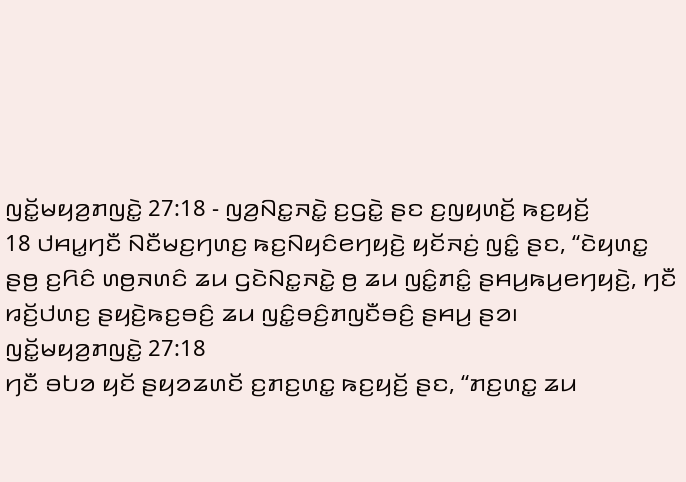ꤜꤢꤩ꤭ꤗꤟꤤ꤬ꤊꤜꤢꤧ꤭ 27:18 - ꤜꤤ꤬ꤡꤢ꤭ꤏꤢꤧ꤭ ꤢ꤬ꤞꤢꤧ꤭ ꤔꤢ ꤢ꤬ꤜꤟꤛꤢꤩ꤬ ꤒꤢ꤬ꤟꤢꤩ꤬
18 ꤓꤌꤣ꤭ꤚꤢꤪ ꤡꤢꤪꤗꤢ꤬ꤚꤛꤢ꤬ ꤒꤢ꤬ꤡꤟꤢꤨꤕꤚꤟꤢꤧ꤬ ꤟꤢꤩꤏꤢꤦ꤬ ꤜꤢꤨ꤭ ꤔꤢ, “ꤢꤧꤟꤛꤢ꤭ ꤔꤥ꤬ ꤢ꤬ꤖꤢꤨ ꤛꤥ꤬ꤏꤛꤢꤨ ꤘꤣ ꤞꤢꤧꤡꤢ꤭ꤏꤢꤧ꤭ ꤥ꤬ ꤘꤣ ꤜꤢꤨ꤭ꤊꤢꤨ꤭ ꤔꤌꤣ꤬ꤒꤣ꤬ꤕꤚꤟꤢꤧ꤬, ꤚꤢꤪ ꤙꤢꤩ꤬ꤓꤛꤢ꤬ ꤔꤟꤢꤧ꤬ꤒꤢ꤬ꤋꤢꤨ꤬ ꤘꤣ ꤜꤢꤨ꤭ꤋꤢꤨ꤬ꤊꤜꤢꤪꤋꤢꤨ꤬ ꤔꤌꤣ꤬ ꤔꤤ꤯
ꤜꤢꤩ꤭ꤗꤟꤤ꤬ꤊꤜꤢꤧ꤭ 27:18
ꤚꤢꤪ ꤋꤝꤤ ꤟꤢꤩ ꤔꤟꤤꤘꤛꤢꤩ ꤢ꤬ꤊꤢ꤬ꤛꤢ꤭ ꤒꤢ꤬ꤟꤢꤩ꤬ ꤔꤢ, “ꤊꤢ꤬ꤛꤢ꤭ ꤘꤣ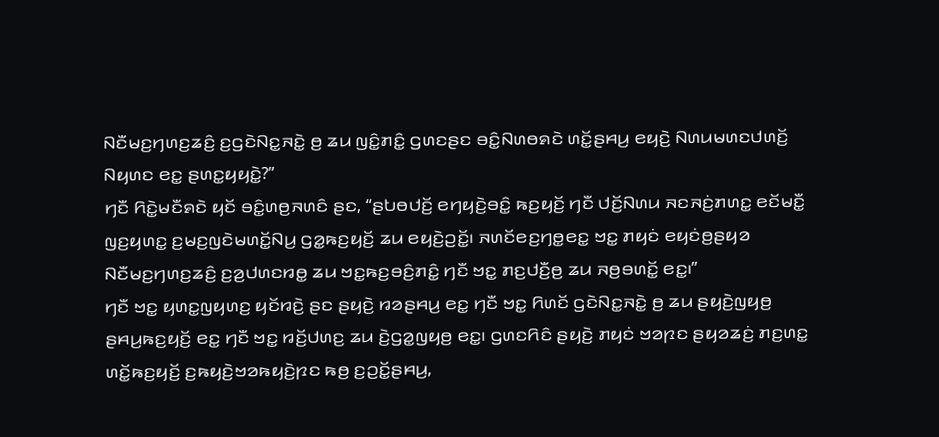ꤡꤢꤪꤗꤢ꤬ꤚꤛꤢ꤬ꤘꤢꤨ꤬ ꤢ꤬ꤞꤢꤧꤡꤢ꤭ꤏꤢꤧ꤭ ꤥ꤬ ꤘꤣ ꤜꤢꤨ꤭ꤊꤢꤨ꤭ ꤞꤛꤢꤔꤢ ꤋꤢꤨ꤭ꤡꤛꤥꤎꤢꤧ ꤛꤢꤩ꤭ꤔꤌꤣ꤬ ꤕꤟꤢꤧ꤬ ꤡꤛꤣꤗꤛꤢꤓꤛꤢꤩ꤬ ꤡꤟꤛꤢ ꤕꤢ꤭ ꤔꤛꤢ꤭ꤟꤟꤢꤧ꤭?”
ꤚꤢꤪ ꤖꤢꤧ꤭ꤗꤢꤪꤎꤢꤧ ꤟꤢꤩ ꤋꤢꤨ꤭ꤛꤥ꤬ꤏꤛꤢꤨ ꤔꤢ, “ꤔꤝꤥꤓꤢꤩ꤬ ꤕꤚꤟꤢꤧ꤬ꤋꤢꤨ꤭ ꤒꤢ꤬ꤟꤢꤩ꤬ ꤚꤢꤪ ꤓꤢꤩ꤬ꤡꤛꤣ ꤏꤢꤏꤢꤦ꤬ꤊꤛꤢ꤭ ꤕꤢꤩꤗꤢꤪ꤭ ꤜꤢ꤬ꤟꤛꤢ꤭ ꤢ꤬ꤗꤢ꤬ꤜꤢꤧꤗꤛꤢꤩ꤭ꤡꤣ꤬ ꤞꤤ꤭ꤒꤢ꤬ꤟꤢꤩ꤬ ꤘꤣ ꤕꤟꤢꤧ꤬ꤑꤢꤩ꤭꤯ ꤏꤛꤢꤩꤕꤢ꤬ꤚꤥ꤭ꤕꤢ꤭ ꤠꤢ꤭ ꤊꤟꤢꤦ ꤕꤟꤢꤦꤥ꤬ꤔꤟꤤ ꤡꤢꤪꤗꤢ꤬ꤚꤛꤢ꤬ꤘꤢꤨ꤬ ꤢ꤬ꤤ꤬ꤓꤛꤢꤙꤥ꤭ ꤘꤣ ꤠꤢ꤭ꤒꤢ꤬ꤋꤢꤨ꤬ꤊꤢꤨ꤭ ꤚꤢꤪ ꤠꤢ꤭ ꤊꤢ꤬ꤓꤢꤪ꤬ꤥ꤬ ꤘꤣ ꤏꤥ꤬ꤋꤛꤢꤩ꤭ ꤕꤢ꤭꤯”
ꤚꤢꤪ ꤠꤢ꤭ ꤟꤛꤢ꤭ꤜꤟꤛꤢ꤬ ꤟꤢꤩꤙꤢꤧ꤬ ꤔꤢ ꤔꤟꤢꤧ꤬ ꤙꤤꤔꤌꤣ꤬ ꤕꤢ꤭ ꤚꤢꤪ ꤠꤢ꤭ ꤖꤛꤢꤩ ꤞꤢꤧꤡꤢ꤭ꤏꤢꤧ꤭ ꤥ꤬ ꤘꤣ ꤔꤟꤢꤧ꤬ꤜꤟꤥ꤬ ꤔꤌꤣ꤬ꤒꤢ꤬ꤟꤢꤩ꤬ ꤕꤢ꤭ ꤚꤢꤪ ꤠꤢ꤭ ꤙꤢꤩ꤬ꤓꤛꤢ꤬ ꤘꤣ ꤢꤧ꤬ꤞꤤ꤭ꤜꤟꤥ꤬ ꤕꤢ꤭꤯ ꤞꤛꤢꤖꤢꤨ ꤔꤟꤢꤧ꤬ ꤊꤟꤢꤦ ꤠꤤꤐꤢ ꤔꤟꤤꤘꤢꤦ꤬ ꤊꤢ꤬ꤛꤢ꤭ ꤛꤢꤩ꤭ꤒꤢ꤬ꤟꤢꤩ꤬ ꤢ꤬ꤒꤟꤢꤧ꤬ꤠꤤꤒꤟꤢꤧ꤬ꤐꤢ ꤒꤥ꤬ ꤢ꤬ꤑꤢꤩ꤭ꤔꤌꤣ꤬,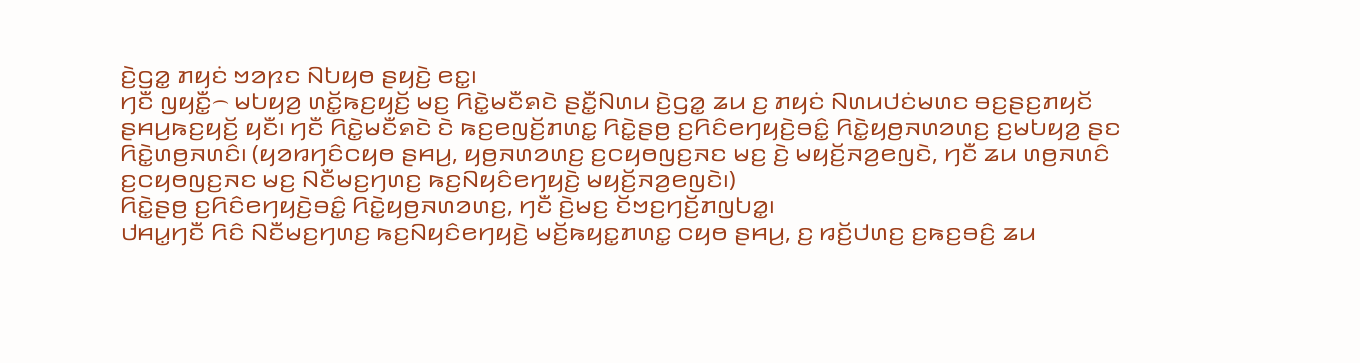ꤢꤧ꤬ꤞꤤ꤭ ꤊꤟꤢꤦ ꤠꤤꤐꤢ ꤡꤝꤟꤥ ꤔꤟꤢꤧ꤬ ꤕꤢ꤭꤯
ꤚꤢꤪ ꤜꤟꤢꤪ꤭꤮ ꤗꤝꤟꤤ꤬ ꤛꤢꤩ꤭ꤒꤢ꤬ꤟꤢꤩ꤬ ꤗꤢ꤬ ꤖꤢꤧ꤭ꤗꤢꤪꤎꤢꤧ ꤔꤢꤪ꤭ꤡꤛꤣ ꤢꤧ꤬ꤞꤤ꤭ ꤘꤣ ꤢ꤬ ꤊꤟꤢꤦ ꤡꤛꤣꤓꤢꤦꤗꤛꤢ ꤋꤢ꤬ꤔꤢ꤬ꤊꤟꤢꤩ ꤔꤌꤣ꤬ꤒꤢ꤬ꤟꤢꤩ꤬ ꤟꤢꤪ꤯ ꤚꤢꤪ ꤖꤢꤧ꤭ꤗꤢꤪꤎꤢꤧ ꤢꤧ ꤒꤢ꤬ꤕꤜꤢꤩ꤬ꤊꤛꤢ꤭ ꤖꤢꤧ꤭ꤔꤥ꤬ ꤢ꤬ꤖꤢꤨꤕꤚꤟꤢꤧ꤬ꤋꤢꤨ꤭ ꤖꤢꤧ꤭ꤟꤥ꤬ꤏꤛꤤꤛꤢ꤬ ꤢ꤬ꤗꤝꤟꤤ꤬ ꤔꤢ ꤖꤢꤧ꤭ꤛꤥ꤬ꤏꤛꤢꤨ꤯ (ꤟꤤꤙꤚꤢꤨꤍꤟꤥ ꤔꤌꤣ꤬, ꤟꤥ꤬ꤏꤛꤤꤛꤢ꤬ ꤢ꤬ꤍꤟꤥꤜꤢ꤬ꤏꤢ ꤗꤢ꤬ ꤢꤧ꤬ ꤗꤟꤢꤩ꤬ꤏꤤ꤬ꤕꤜꤢꤧ, ꤚꤢꤪ ꤘꤣ ꤛꤥ꤬ꤏꤛꤢꤨ ꤢ꤬ꤍꤟꤥꤜꤢ꤬ꤏꤢ ꤗꤢ꤬ ꤡꤢꤪꤗꤢ꤬ꤚꤛꤢ꤬ ꤒꤢ꤬ꤡꤟꤢꤨꤕꤚꤟꤢꤧ꤬ ꤗꤟꤢꤩ꤬ꤏꤤ꤬ꤕꤜꤢꤧ꤯)
ꤖꤢꤧ꤭ꤔꤥ꤬ ꤢ꤬ꤖꤢꤨꤕꤚꤟꤢꤧ꤬ꤋꤢꤨ꤭ ꤖꤢꤧ꤭ꤟꤥ꤬ꤏꤛꤤꤛꤢ꤬, ꤚꤢꤪ ꤢꤧ꤬ꤗꤢ꤬ ꤢꤩꤠꤢ꤬ꤚꤢꤩ꤬ꤊꤜꤝꤤ꤭꤯
ꤓꤌꤣ꤭ꤚꤢꤪ ꤖꤢꤨ ꤡꤢꤪꤗꤢ꤬ꤚꤛꤢ꤬ ꤒꤢ꤬ꤡꤟꤢꤨꤕꤚꤟꤢꤧ꤬ ꤗꤢꤩ꤬ꤒꤟꤢ꤭ꤊꤛꤢ꤭ ꤍꤟꤥ ꤔꤌꤣ꤬, ꤢ꤬ ꤙꤢꤩ꤬ꤓꤛꤢ꤬ ꤢ꤬ꤒꤢ꤬ꤋꤢꤨ꤬ ꤘꤣ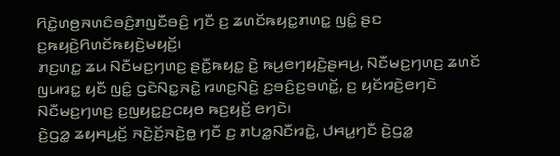ꤖꤢꤧ꤭ꤛꤥ꤬ꤏꤛꤢꤨꤋꤢꤨ꤬ꤊꤜꤢꤪꤋꤢꤨ꤬ ꤚꤢꤪ ꤢ꤬ ꤘꤛꤢꤩꤒꤟꤢ꤭ꤊꤛꤢ꤭ ꤜꤢꤨ꤭ ꤔꤢ ꤢ꤬ꤒꤟꤢꤧ꤬ꤖꤛꤢꤩꤒꤟꤢꤧ꤬ꤗꤟꤢꤩ꤬꤯
ꤊꤢ꤬ꤛꤢ꤭ ꤘꤣ ꤡꤢꤪꤗꤢ꤬ꤚꤛꤢ꤬ ꤔꤢꤪ꤭ꤒꤟꤢ꤭ ꤢꤧ꤬ ꤒꤣ꤬ꤕꤚꤟꤢꤧ꤬ꤔꤌꤣ꤬, ꤡꤢꤪꤗꤢ꤬ꤚꤛꤢ꤬ ꤘꤛꤢꤩ ꤜꤣꤙꤢ꤭ ꤟꤢꤪ ꤜꤢꤨ꤭ ꤞꤢꤧꤡꤢ꤭ꤏꤢꤧ꤭ ꤙꤛꤢ꤬ꤡꤢꤧ꤬ ꤢ꤬ꤋꤢꤨ꤬ꤢ꤬ꤋꤛꤢꤩ꤭, ꤢ꤬ ꤟꤢꤩꤙꤢꤧ꤬ꤕꤚꤢꤧ ꤡꤢꤪꤗꤢ꤬ꤚꤛꤢ꤬ ꤢ꤬ꤜꤟꤢ꤭ꤢ꤬ꤍꤟꤥ ꤒꤢ꤬ꤟꤢꤩ꤬ ꤕꤚꤢꤧ꤯
ꤢꤧ꤬ꤞꤤ꤭ ꤘꤟꤌꤣ꤬ꤢꤩ꤬ ꤏꤢꤧ꤬ꤢꤩ꤬ꤏꤢꤧ꤬ꤥ꤭ ꤚꤢꤪ ꤢ꤬ ꤊꤝꤤ꤭ꤡꤢꤪꤙꤢꤧ꤭, ꤓꤌꤣ꤭ꤚꤢꤪ ꤢꤧ꤬ꤞꤤ꤭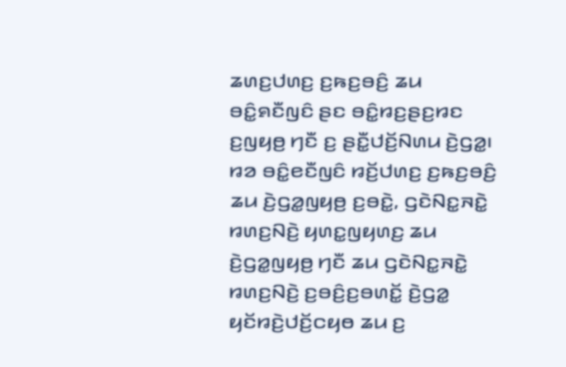ꤘꤛꤢ꤬ꤓꤛꤢ꤬ ꤢ꤬ꤒꤢ꤬ꤋꤢꤨ꤬ ꤘꤣ ꤋꤢꤨ꤭ꤎꤢꤪꤜꤢꤨ ꤔꤢ ꤋꤢꤨ꤭ꤙꤢ꤬ꤔꤢ꤬ꤙꤢ ꤢ꤬ꤜꤟꤥ꤬ ꤚꤢꤪ ꤢ꤬ ꤔꤢꤪ꤭ꤓꤢꤩ꤬ꤡꤛꤣ ꤢꤧ꤬ꤞꤤ꤭꤯
ꤙꤤ ꤋꤢꤨ꤭ꤕꤢꤪꤜꤢꤨ ꤙꤢꤩ꤬ꤓꤛꤢ꤬ ꤢ꤬ꤒꤢ꤬ꤋꤢꤨ꤬ ꤘꤣ ꤢꤧ꤬ꤞꤤ꤭ꤜꤟꤥ꤬ ꤢ꤬ꤋꤢꤧ꤭, ꤞꤢꤧꤡꤢ꤭ꤏꤢꤧ꤭ ꤙꤛꤢ꤬ꤡꤢꤧ꤬ ꤟꤛꤢ꤭ꤜꤟꤛꤢ꤬ ꤘꤣ ꤢꤧ꤬ꤞꤤ꤭ꤜꤟꤥ꤬ ꤚꤢꤪ ꤘꤣ ꤞꤢꤧꤡꤢ꤭ꤏꤢꤧ꤭ ꤙꤛꤢ꤬ꤡꤢꤧ꤬ ꤢ꤬ꤋꤢꤨ꤬ꤢ꤬ꤋꤛꤢꤩ꤭ ꤢꤧ꤬ꤞꤤ꤭ ꤟꤢꤩꤙꤢꤧ꤬ꤓꤢꤩ꤬ꤍꤟꤥ ꤘꤣ ꤢ꤬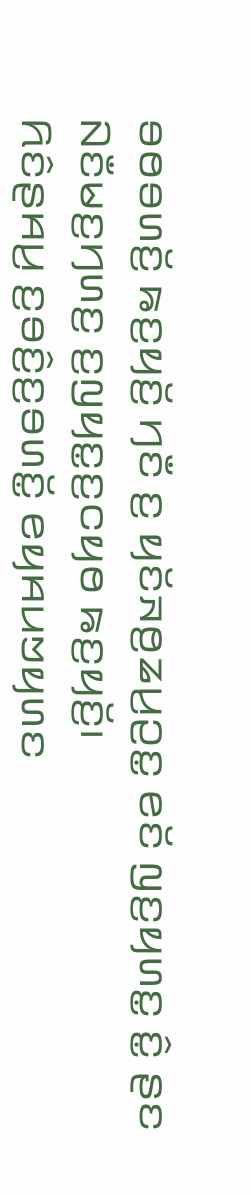ꤋꤥꤋꤛꤢꤩ꤬ ꤒꤢ꤬ꤟꤢꤩ꤬ ꤚꤢꤪ ꤢ꤬ ꤟꤢꤩꤏꤥ꤬ꤘꤣ꤬ꤑꤢ꤭ ꤕꤢꤩ ꤜꤢ꤬ꤟꤛꤢ꤭ ꤢꤨ꤭ ꤔꤢ ꤡꤢꤪꤗꤢ꤬ꤚꤛꤢ꤬ ꤢ꤬ꤜꤟꤢ꤭ꤢ꤬ꤍꤟꤥ ꤒꤢ꤬ꤟꤢꤩ꤬꤯
ꤖꤢꤨꤔꤌꤣ꤬ ꤢ꤬ꤋꤢꤨ꤬ꤢ꤬ꤋꤛꤢꤩ꤭ ꤕꤟꤌꤣꤠꤟꤛꤢ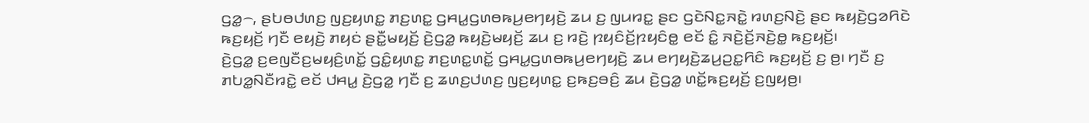ꤞꤤ꤭꤮, ꤔꤝꤥꤓꤛꤢ꤬ ꤜꤢ꤬ꤟꤛꤢ꤭ ꤊꤢ꤬ꤛꤢ꤭ ꤞꤌꤣ꤭ꤞꤛꤥꤒꤣ꤬ꤕꤚꤟꤢꤧ꤬ ꤘꤣ ꤢ꤬ ꤜꤣꤙꤢ꤭ ꤔꤢ ꤞꤢꤧꤡꤢ꤭ꤏꤢꤧ꤭ ꤙꤛꤢ꤬ꤡꤢꤧ꤬ ꤔꤢ ꤒꤟꤢꤧ꤬ꤞꤤꤖꤢꤧ ꤒꤢ꤬ꤟꤢꤩ꤬ ꤚꤢꤪ ꤕꤟꤢꤧ꤬ ꤊꤟꤢꤦ ꤔꤢꤪ꤭ꤗꤟꤢꤩ꤬ ꤢꤧ꤬ꤞꤤ꤭ ꤒꤟꤢꤧ꤬ꤗꤟꤢꤩ꤬ ꤘꤣ ꤢ꤬ ꤙꤢꤧ꤬ ꤐꤟꤢꤨꤢꤩ꤬ꤐꤟꤢꤨꤥ꤭ ꤕꤢꤩ ꤢꤨ꤭ ꤏꤢꤧ꤬ꤢꤩ꤬ꤏꤢꤧ꤬ꤥ꤭ ꤒꤢ꤬ꤟꤢꤩ꤬꤯
ꤢꤧ꤬ꤞꤤ꤭ ꤢ꤬ꤕꤜꤢꤪꤢ꤬ꤗꤟꤢꤨ꤬ꤛꤢꤩ꤭ ꤞꤢꤨ꤭ꤟꤛꤢ꤭ ꤊꤢ꤬ꤛꤢ꤭ꤛꤢꤩ꤭ ꤞꤌꤣ꤭ꤞꤛꤥꤒꤣ꤬ꤕꤚꤟꤢꤧ꤬ ꤘꤣ ꤕꤚꤟꤢꤧ꤬ꤘꤣ꤬ꤑꤢ꤭ꤖꤢꤨ ꤒꤢ꤬ꤟꤢꤩ꤬ ꤢ꤬ ꤥ꤬꤯ ꤚꤢꤪ ꤢ꤬ ꤊꤝꤤ꤭ꤡꤢꤪꤙꤢꤧ꤭ ꤕꤢꤩ ꤓꤌꤣ꤭ ꤢꤧ꤬ꤞꤤ꤭ ꤚꤢꤪ ꤢ꤬ ꤘꤛꤢ꤬ꤓꤛꤢ꤬ ꤜꤢ꤬ꤟꤛꤢ꤭ ꤢ꤬ꤒꤢ꤬ꤋꤢꤨ꤬ ꤘꤣ ꤢꤧ꤬ꤞꤤ꤭ ꤛꤢꤩ꤭ꤒꤢ꤬ꤟꤢꤩ꤬ ꤢ꤬ꤜꤟꤥ꤬꤯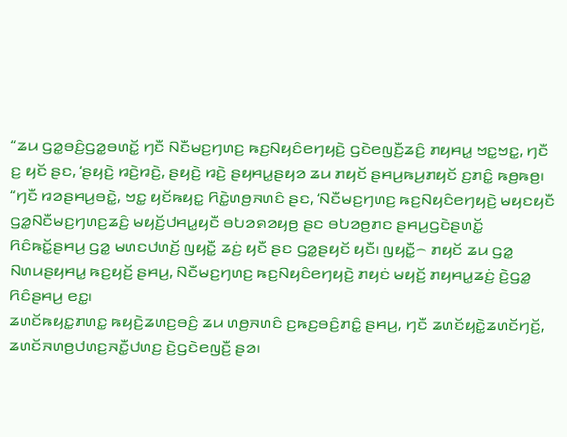“ꤘꤣ ꤞꤤ꤭ꤋꤢꤨ꤬ꤞꤤ꤭ꤋꤛꤢꤩ꤭ ꤚꤢꤪ ꤡꤢꤪꤗꤢ꤬ꤚꤛꤢ꤬ ꤒꤢ꤬ꤡꤟꤢꤨꤕꤚꤟꤢꤧ꤬ ꤞꤢꤧꤕꤜꤢꤪ꤬ꤘꤢꤨ꤬ ꤊꤟꤌꤣ꤭ ꤠꤢ꤭ꤠꤢ꤭, ꤚꤢꤪ ꤢ꤬ ꤟꤢꤩ ꤔꤢ, ‘ꤔꤟꤢꤧ꤬ ꤙꤢꤧ꤬ꤙꤢꤧ꤬, ꤔꤟꤢꤧ꤬ ꤙꤢꤧ꤬ ꤔꤟꤌꤣ꤭ꤔꤟꤤ ꤘꤣ ꤊꤟꤢꤩ ꤔꤌꤣ꤬ꤒꤣ꤬ꤊꤟꤢꤩ ꤢ꤬ꤊꤢꤨ꤭ ꤒꤥ꤬ꤒꤥ꤬꤯
“ꤚꤢꤪ ꤙꤤꤔꤌꤣ꤬ꤋꤢꤧ꤭, ꤠꤢ꤭ ꤟꤢꤩꤒꤟꤢ꤭ ꤖꤢꤧ꤭ꤛꤥ꤬ꤏꤛꤢꤨ ꤔꤢ, ‘ꤡꤢꤪꤗꤢ꤬ꤚꤛꤢ꤬ ꤒꤢ꤬ꤡꤟꤢꤨꤕꤚꤟꤢꤧ꤬ ꤗꤟꤢꤟꤢꤪ ꤞꤤ꤭ꤡꤢꤪꤗꤢ꤬ꤚꤛꤢ꤬ꤘꤢꤨ꤬ ꤗꤟꤢꤩ꤬ꤓꤌꤣ꤭ꤟꤢꤪ ꤋꤝꤤꤎꤤꤟꤥ꤬ ꤔꤢ ꤋꤝꤤꤥ꤬ꤊꤢ ꤔꤌꤣ꤬ꤞꤢꤧꤔꤛꤢꤩ꤭ ꤖꤢꤨꤒꤢꤩ꤭ꤔꤌꤣ꤬ ꤞꤤ꤭ ꤗꤛꤢꤓꤛꤢꤩ꤬ ꤜꤟꤢꤪ꤭ ꤘꤢꤦ꤬ ꤟꤢꤪ ꤔꤢ ꤞꤤ꤭ꤔꤟꤢꤩ ꤟꤢꤪ꤯ ꤜꤟꤢꤪ꤭꤮ ꤊꤟꤢꤩ ꤘꤣ ꤞꤤ꤭ ꤡꤛꤣꤔꤟꤌꤣ꤭ ꤒꤢ꤬ꤟꤢꤩ꤬ ꤔꤌꤣ꤬, ꤡꤢꤪꤗꤢ꤬ꤚꤛꤢ꤬ ꤒꤢ꤬ꤡꤟꤢꤨꤕꤚꤟꤢꤧ꤬ ꤊꤟꤢꤦ ꤗꤟꤢꤩ꤬ ꤊꤟꤌꤣ꤭ꤘꤢꤦ꤬ ꤢꤧ꤬ꤞꤤ꤭ ꤖꤢꤨꤔꤌꤣ꤬ ꤕꤢ꤭꤯
ꤘꤛꤢꤩꤒꤟꤢ꤭ꤊꤛꤢ꤭ ꤒꤟꤢꤧ꤬ꤘꤛꤢ꤬ꤋꤢꤨ꤬ ꤘꤣ ꤛꤥ꤬ꤏꤛꤢꤨ ꤢ꤬ꤒꤢ꤬ꤋꤢꤨ꤬ꤊꤢꤨ꤭ ꤔꤌꤣ꤬, ꤚꤢꤪ ꤘꤛꤢꤩꤟꤢꤧ꤭ꤘꤛꤢꤩꤚꤢꤩ꤬, ꤘꤛꤢꤩꤏꤛꤥ꤬ꤓꤛꤢ꤬ꤏꤢꤪ꤭ꤓꤛꤢ꤬ ꤢꤧ꤬ꤞꤢꤧꤕꤜꤢꤪ꤬ ꤔꤤ꤯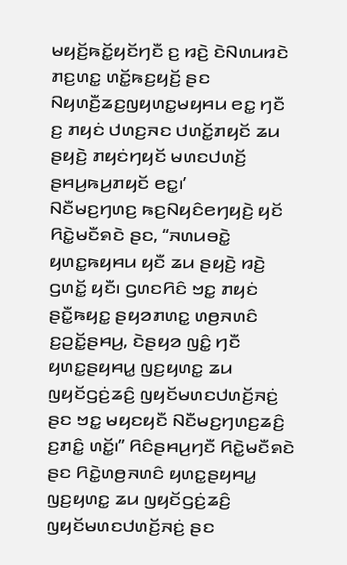ꤗꤟꤢꤩ꤬ꤒꤢꤩ꤭ꤟꤢꤩꤚꤢꤪ ꤢ꤬ ꤙꤢꤧ꤬ ꤢꤧꤡꤛꤣꤙꤢꤧ ꤊꤢ꤬ꤛꤢ꤭ ꤛꤢꤩ꤭ꤒꤢ꤬ꤟꤢꤩ꤬ ꤔꤢ ꤡꤟꤛꤢꤪ꤬ꤘꤢ꤬ꤜꤟꤛꤢ꤭ꤗꤟꤌꤣ ꤕꤢ꤭ ꤚꤢꤪ ꤢ꤬ ꤊꤟꤢꤦ ꤓꤛꤢ꤬ꤏꤢ ꤓꤛꤢꤩ꤭ꤊꤟꤢꤩ ꤘꤣ ꤔꤟꤢꤧ꤬ ꤊꤟꤢꤦꤚꤟꤢꤩ ꤗꤛꤢꤓꤛꤢꤩ꤬ ꤔꤌꤣ꤬ꤒꤣ꤬ꤊꤟꤢꤩ ꤕꤢ꤭꤯’
ꤡꤢꤪꤗꤢ꤬ꤚꤛꤢ꤬ ꤒꤢ꤬ꤡꤟꤢꤨꤕꤚꤟꤢꤧ꤬ ꤟꤢꤩ ꤖꤢꤧ꤭ꤗꤢꤪꤎꤢꤧ ꤔꤢ, “ꤏꤛꤣꤋꤢꤧ꤭ ꤟꤛꤢ꤭ꤒꤟꤌꤣ ꤟꤢꤪ ꤘꤣ ꤔꤟꤢꤧ꤬ ꤙꤢꤧ꤬ ꤞꤛꤢꤩ꤭ ꤟꤢꤪ꤯ ꤞꤛꤢꤖꤢꤨ ꤠꤢ꤭ ꤊꤟꤢꤦ ꤔꤢꤪ꤭ꤒꤟꤢ꤭ ꤔꤟꤤꤊꤛꤢ꤭ ꤛꤥ꤬ꤏꤛꤢꤨ ꤢ꤬ꤑꤢꤩ꤭ꤔꤌꤣ꤬, ꤢꤧꤔꤟꤤ ꤜꤢꤨ꤭ ꤚꤢꤪ ꤟꤛꤢ꤭ꤔꤟꤌꤣ꤭ ꤜꤢ꤬ꤟꤛꤢ꤭ ꤘꤣ ꤜꤟꤢꤩꤞꤢꤦ꤬ꤘꤢꤨ꤬ ꤜꤟꤢꤩꤗꤛꤢꤓꤛꤢꤩ꤬ꤏꤢꤦ꤬ ꤔꤢ ꤠꤢ꤭ ꤗꤟꤢꤟꤢꤪ ꤡꤢꤪꤗꤢ꤬ꤚꤛꤢ꤬ꤘꤢꤨ꤬ ꤢ꤬ꤊꤢꤨ꤭ ꤛꤢꤩ꤭꤯” ꤖꤢꤨꤔꤌꤣ꤬ꤚꤢꤪ ꤖꤢꤧ꤭ꤗꤢꤪꤎꤢꤧ ꤔꤢ ꤖꤢꤧ꤭ꤛꤥ꤬ꤏꤛꤢꤨ ꤟꤛꤢ꤭ꤔꤟꤌꤣ꤭ ꤜꤢ꤬ꤟꤛꤢ꤭ ꤘꤣ ꤜꤟꤢꤩꤞꤢꤦ꤬ꤘꤢꤨ꤬ ꤜꤟꤢꤩꤗꤛꤢꤓꤛꤢꤩ꤬ꤏꤢꤦ꤬ ꤔꤢ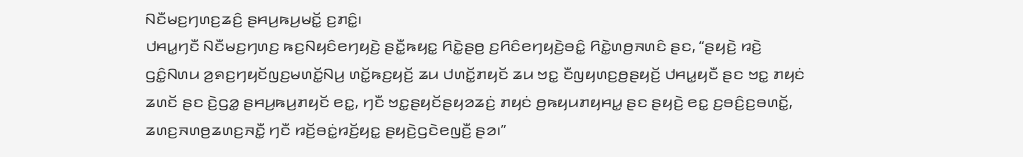ꤡꤢꤪꤗꤢ꤬ꤚꤛꤢ꤬ꤘꤢꤨ꤬ ꤔꤌꤣ꤬ꤒꤣ꤬ꤗꤢꤩ꤭ ꤢ꤬ꤊꤢꤨ꤭꤯
ꤓꤌꤣ꤭ꤚꤢꤪ ꤡꤢꤪꤗꤢ꤬ꤚꤛꤢ꤬ ꤒꤢ꤬ꤡꤟꤢꤨꤕꤚꤟꤢꤧ꤬ ꤔꤢꤪ꤭ꤒꤟꤢ꤭ ꤖꤢꤧ꤭ꤔꤥ꤬ ꤢ꤬ꤖꤢꤨꤕꤚꤟꤢꤧ꤬ꤋꤢꤨ꤭ ꤖꤢꤧ꤭ꤛꤥ꤬ꤏꤛꤢꤨ ꤔꤢ, “ꤔꤟꤢꤧ꤬ ꤙꤢꤧ꤬ ꤞꤢꤨ꤭ꤡꤛꤣ ꤤ꤬ꤎꤢ꤬ꤚꤟꤢꤩꤜꤢ꤬ꤗꤛꤢꤩ꤭ꤡꤣ꤬ ꤛꤢꤩ꤭ꤒꤢ꤬ꤟꤢꤩ꤬ ꤘꤣ ꤓꤛꤢꤩ꤭ꤊꤟꤢꤩ ꤘꤣ ꤠꤢ꤭ ꤢꤪꤜꤟꤛꤢ꤬ꤥ꤬ꤔꤟꤢꤩ꤬ ꤓꤌꤣ꤭ꤟꤢꤪ ꤔꤢ ꤠꤢ꤭ ꤊꤟꤢꤦ ꤘꤛꤢꤩ ꤔꤢ ꤢꤧ꤬ꤞꤤ꤭ ꤔꤌꤣ꤬ꤒꤣ꤬ꤊꤟꤢꤩ ꤕꤢ꤭, ꤚꤢꤪ ꤠꤢ꤭ꤔꤟꤢꤩꤔꤟꤤꤘꤢꤦ꤬ ꤊꤟꤢꤦ ꤥ꤬ꤒꤟꤣꤊꤟꤌꤣ꤭ ꤔꤢ ꤔꤟꤢꤧ꤬ ꤕꤢ꤭ ꤢ꤬ꤋꤢꤨ꤬ꤢ꤬ꤋꤛꤢꤩ꤭, ꤘꤛꤢ꤬ꤏꤛꤥ꤬ꤘꤛꤢ꤬ꤏꤢꤪ꤭ ꤚꤢꤪ ꤙꤢꤩ꤬ꤋꤢꤦ꤭ꤙꤢꤩ꤬ꤟꤢ꤭ ꤔꤟꤢꤧ꤬ꤞꤢꤧꤕꤜꤢꤪ꤬ ꤔꤤ꤯”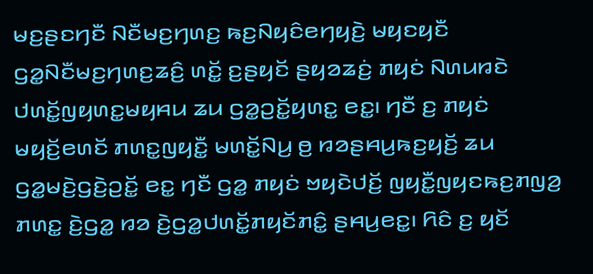ꤗꤢ꤬ꤔꤢꤚꤢꤪ ꤡꤢꤪꤗꤢ꤬ꤚꤛꤢ꤬ ꤒꤢ꤬ꤡꤟꤢꤨꤕꤚꤟꤢꤧ꤬ ꤗꤟꤢꤟꤢꤪ ꤞꤤ꤭ꤡꤢꤪꤗꤢ꤬ꤚꤛꤢ꤬ꤘꤢꤨ꤬ ꤛꤢꤩ꤭ ꤢ꤬ꤔꤟꤢꤩ ꤔꤟꤤꤘꤢꤦ꤬ ꤊꤟꤢꤦ ꤡꤛꤣꤙꤢꤧ ꤓꤛꤢꤩ꤭ꤜꤟꤛꤢ꤭ꤗꤟꤌꤣ ꤘꤣ ꤞꤤ꤭ꤑꤢꤩ꤭ꤟꤛꤢ꤭ ꤕꤢ꤭꤯ ꤚꤢꤪ ꤢ꤬ ꤊꤟꤢꤦ ꤗꤟꤢꤩ꤬ꤕꤛꤢꤩ ꤊꤛꤢ꤭ꤜꤟꤢꤪ꤭ ꤗꤛꤢꤩ꤭ꤡꤣ꤬ ꤥ꤬ ꤙꤤꤔꤌꤣ꤬ꤒꤢ꤬ꤟꤢꤩ꤬ ꤘꤣ ꤞꤤ꤭ꤗꤢꤧ꤬ꤞꤢꤧ꤬ꤑꤢꤩ꤭ ꤕꤢ꤭ ꤚꤢꤪ ꤞꤤ꤭ ꤊꤟꤢꤦ ꤠꤟꤢꤧꤓꤢꤩ꤬ ꤜꤟꤢꤪ꤭ꤜꤟꤢꤒꤢ꤬ꤊꤜꤤ꤬ ꤊꤛꤢ꤭ ꤢꤧ꤬ꤞꤤ꤭ ꤙꤤ ꤢꤧ꤬ꤞꤤ꤭ꤓꤛꤢꤩ꤭ꤊꤟꤢꤩꤊꤢꤨ꤭ ꤔꤌꤣ꤬ꤕꤢ꤭꤯ ꤖꤢꤨ ꤢ꤬ ꤟꤢꤩ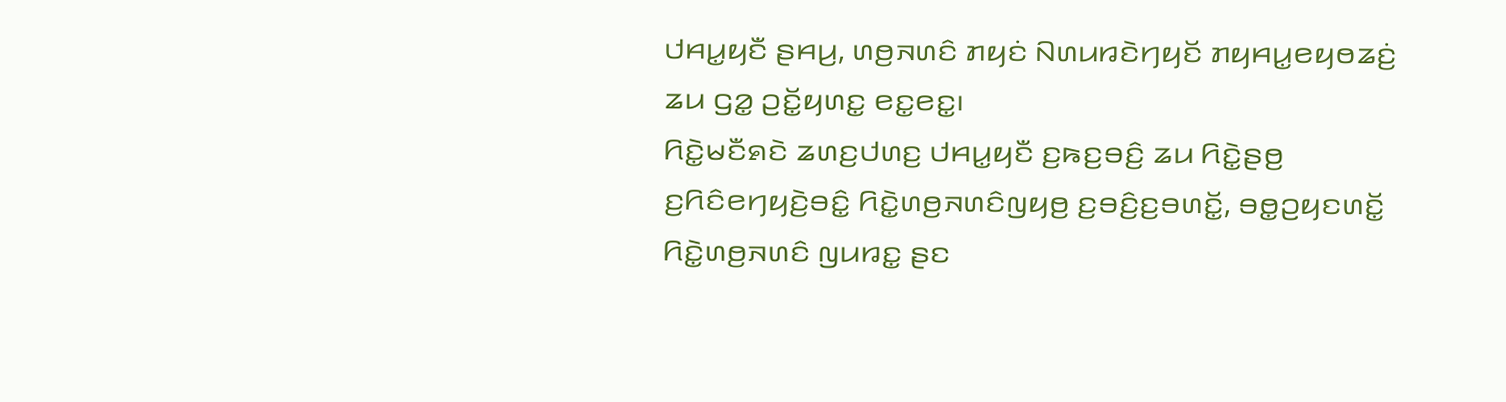ꤓꤌꤣ꤭ꤟꤢꤪ ꤔꤌꤣ꤬, ꤛꤥ꤬ꤏꤛꤢꤨ ꤊꤟꤢꤦ ꤡꤛꤣꤙꤢꤧꤚꤟꤢꤩ ꤊꤟꤌꤣ꤭ꤕꤟꤥꤘꤢꤦ꤬ ꤘꤣ ꤞꤤ꤭ ꤑꤢꤩ꤭ꤟꤛꤢ꤭ ꤕꤢ꤭ꤕꤢ꤭꤯
ꤖꤢꤧ꤭ꤗꤢꤪꤎꤢꤧ ꤘꤛꤢ꤬ꤓꤛꤢ꤬ ꤓꤌꤣ꤭ꤟꤢꤪ ꤢ꤬ꤒꤢ꤬ꤋꤢꤨ꤬ ꤘꤣ ꤖꤢꤧ꤭ꤔꤥ꤬ ꤢ꤬ꤖꤢꤨꤕꤚꤟꤢꤧ꤬ꤋꤢꤨ꤭ ꤖꤢꤧ꤭ꤛꤥ꤬ꤏꤛꤢꤨꤜꤟꤥ꤬ ꤢ꤬ꤋꤢꤨ꤬ꤢ꤬ꤋꤛꤢꤩ꤭, ꤋꤥ꤭ꤑꤟꤢꤛꤢꤩ꤭ ꤖꤢꤧ꤭ꤛꤥ꤬ꤏꤛꤢꤨ ꤜꤣꤙꤢ꤭ ꤔꤢ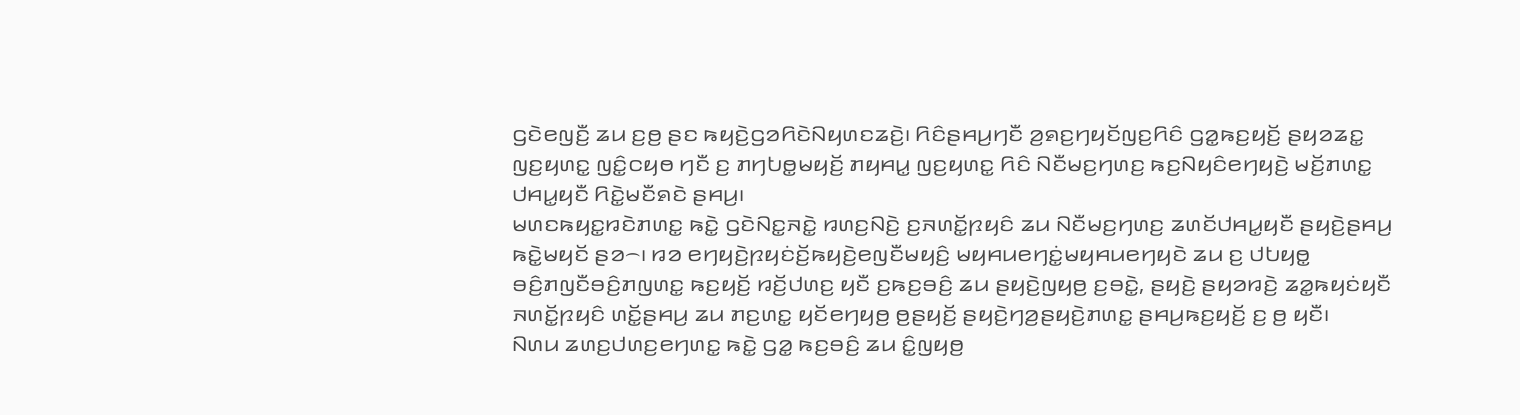ꤞꤢꤧꤕꤜꤢꤪ꤬ ꤘꤣ ꤢ꤬ꤥ꤬ ꤔꤢ ꤒꤟꤢꤧ꤬ꤞꤤꤖꤢꤧꤡꤟꤛꤢꤘꤢꤧ꤬꤯ ꤖꤢꤨꤔꤌꤣ꤬ꤚꤢꤪ ꤤ꤬ꤎꤢ꤬ꤚꤟꤢꤩꤜꤢ꤬ꤖꤢꤨ ꤞꤤ꤭ꤒꤢ꤬ꤟꤢꤩ꤬ ꤔꤟꤤꤘꤢ꤭ ꤜꤢ꤬ꤟꤛꤢ꤭ ꤜꤢꤨ꤭ꤍꤟꤥ ꤚꤢꤪ ꤢ꤬ ꤊꤚꤝꤥ꤭ꤗꤟꤢꤩ꤬ ꤊꤟꤌꤣ꤭ ꤜꤢ꤬ꤟꤛꤢ꤭ ꤖꤢꤨ ꤡꤢꤪꤗꤢ꤬ꤚꤛꤢ꤬ ꤒꤢ꤬ꤡꤟꤢꤨꤕꤚꤟꤢꤧ꤬ ꤗꤢꤩ꤬ꤊꤛꤢ꤭ ꤓꤌꤣ꤭ꤟꤢꤪ ꤖꤢꤧ꤭ꤗꤢꤪꤎꤢꤧ ꤔꤌꤣ꤬꤯
ꤗꤛꤢꤒꤟꤢ꤭ꤙꤢꤧꤊꤛꤢ꤭ ꤒꤢꤧ꤭ ꤞꤢꤧꤡꤢ꤭ꤏꤢꤧ꤭ ꤙꤛꤢ꤬ꤡꤢꤧ꤬ ꤢ꤬ꤏꤛꤢꤩ꤭ꤐꤟꤢꤨ ꤘꤣ ꤡꤢꤪꤗꤢ꤬ꤚꤛꤢ꤬ ꤘꤛꤢꤩꤓꤌꤣ꤭ꤟꤢꤪ ꤔꤟꤢꤧ꤬ꤔꤌꤣ꤬ ꤒꤢꤧ꤭ꤗꤟꤢꤩ ꤔꤤ꤮꤯ ꤙꤤ ꤕꤚꤟꤢꤧ꤬ꤐꤟꤢꤦꤢꤩ꤬ꤒꤟꤢꤧ꤬ꤕꤜꤢꤪꤗꤟꤢꤨ꤬ ꤗꤟꤌꤣꤕꤚꤢꤦ꤭ꤗꤟꤌꤣꤕꤚꤟꤢꤧ ꤘꤣ ꤢ꤬ ꤓꤝꤟꤥ꤭ ꤋꤢꤨ꤬ꤊꤜꤢꤪꤋꤢꤨ꤬ꤊꤜꤛꤢ꤭ ꤒꤢ꤬ꤟꤢꤩ꤬ ꤙꤢꤩ꤬ꤓꤛꤢ꤬ ꤟꤢꤪ ꤢ꤬ꤒꤢ꤬ꤋꤢꤨ꤬ ꤘꤣ ꤔꤟꤢꤧ꤬ꤜꤟꤥ꤬ ꤢ꤬ꤋꤢꤧ꤭, ꤔꤟꤢꤧ꤬ ꤔꤟꤤꤙꤢꤧ꤬ ꤘꤤ꤭ꤒꤟꤢꤦꤟꤢꤪ ꤏꤛꤢꤩ꤭ꤐꤟꤢꤨ ꤛꤢꤩ꤭ꤔꤌꤣ꤬ ꤘꤣ ꤊꤢ꤬ꤛꤢ꤭ ꤟꤢꤩꤕꤚꤟꤥ꤬ ꤥ꤬ꤔꤟꤢꤩ꤬ ꤔꤟꤢꤧ꤬ꤚꤤ꤬ꤔꤟꤢꤧ꤬ꤊꤛꤢ꤭ ꤔꤌꤣ꤬ꤒꤢ꤬ꤟꤢꤩ꤬ ꤢ꤬ ꤥ꤬ ꤟꤢꤪ꤯
ꤡꤛꤣ ꤘꤛꤢ꤬ꤓꤛꤢ꤬ꤕꤚꤛꤢ꤭ ꤒꤢꤧ꤭ ꤞꤤ꤭ ꤒꤢ꤬ꤋꤢꤨ꤬ ꤘꤣ ꤢꤨ꤭ꤜꤟꤥ꤬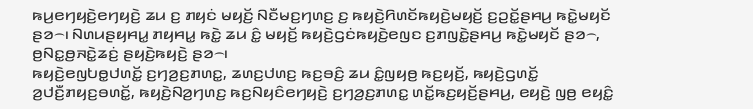ꤒꤣ꤬ꤕꤚꤟꤢꤧ꤬ꤕꤚꤟꤢꤧ꤬ ꤘꤣ ꤢ꤬ ꤊꤟꤢꤦ ꤗꤟꤢꤩ꤬ ꤡꤢꤪꤗꤢ꤬ꤚꤛꤢ꤬ ꤢ꤬ ꤒꤟꤢꤧ꤬ꤖꤛꤢꤩꤒꤟꤢꤧ꤬ꤗꤟꤢꤩ꤬ ꤢ꤬ꤑꤢꤩ꤭ꤔꤌꤣ꤬ ꤒꤢꤧ꤭ꤗꤟꤢꤩ ꤔꤤ꤮꤯ ꤡꤛꤣꤔꤟꤌꤣ꤭ ꤊꤟꤌꤣ꤭ ꤒꤢꤧ꤭ ꤘꤣ ꤢꤨ꤭ ꤗꤟꤢꤩ꤬ ꤒꤟꤢꤧ꤬ꤞꤢꤦꤒꤟꤢꤧ꤬ꤕꤜꤢ ꤢ꤬ꤊꤜꤢꤧ꤭ꤔꤌꤣ꤬ ꤒꤢꤧ꤭ꤗꤟꤢꤩ ꤔꤤ꤮, ꤥ꤬ꤡꤢ꤭ꤥ꤬ꤏꤢꤧ꤭ꤘꤢꤦ꤬ ꤔꤟꤢꤧ꤬ꤒꤟꤢꤧ꤬ ꤔꤤ꤮꤯
ꤒꤟꤢꤧ꤬ꤕꤜꤝꤥ꤭ꤓꤛꤢꤩ꤭ ꤢ꤬ꤚꤤ꤬ꤢ꤬ꤊꤛꤢ꤭, ꤘꤛꤢ꤬ꤓꤛꤢ꤬ ꤒꤢ꤬ꤋꤢꤨ꤬ ꤘꤣ ꤢꤨ꤭ꤜꤟꤥ꤬ ꤒꤢ꤬ꤟꤢꤩ꤬, ꤒꤟꤢꤧ꤬ꤞꤛꤢꤩ꤭ ꤤ꤬ꤓꤢꤪ꤬ꤊꤟꤢ꤬ꤋꤛꤢꤩ꤭, ꤒꤟꤢꤧ꤬ꤡꤤ꤬ꤚꤛꤢ꤬ ꤒꤢ꤬ꤡꤟꤢꤨꤕꤚꤟꤢꤧ꤬ ꤢ꤬ꤚꤤ꤬ꤢ꤬ꤊꤛꤢ꤭ ꤛꤢꤩ꤭ꤒꤢ꤬ꤟꤢꤩ꤬ꤔꤌꤣ꤬, ꤕꤟꤢꤧ꤬ ꤜꤥ꤬ ꤕꤟꤢꤨ꤭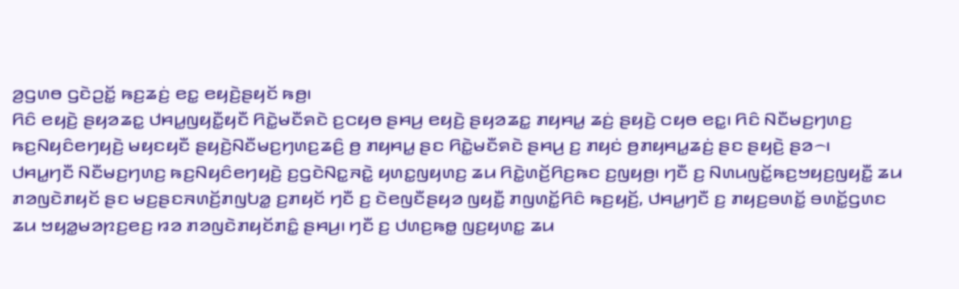ꤤ꤬ꤞꤛꤥ ꤞꤢꤧꤑꤢꤩ꤭ ꤒꤢ꤬ꤘꤢꤦ꤬ ꤕꤢ꤭ ꤕꤟꤢꤧ꤬ꤔꤟꤢꤩ ꤒꤥ꤬꤯
ꤖꤢꤨ ꤕꤟꤢꤧ꤬ ꤔꤟꤤꤘꤢ꤭ ꤓꤌꤣ꤭ꤜꤟꤢꤪ꤭ꤟꤢꤪ ꤖꤢꤧ꤭ꤗꤢꤪꤎꤢꤧ ꤢ꤬ꤍꤟꤥ ꤔꤌꤣ꤬ ꤕꤟꤢꤧ꤬ ꤔꤟꤤꤘꤢ꤭ ꤊꤟꤌꤣ꤭ ꤘꤢꤦ꤬ ꤔꤟꤢꤧ꤬ ꤍꤟꤥ ꤕꤢ꤭꤯ ꤖꤢꤨ ꤡꤢꤪꤗꤢ꤬ꤚꤛꤢ꤬ ꤒꤢ꤬ꤡꤟꤢꤨꤕꤚꤟꤢꤧ꤬ ꤗꤟꤢꤟꤢꤪ ꤔꤟꤢꤧ꤬ꤡꤢꤪꤗꤢ꤬ꤚꤛꤢ꤬ꤘꤢꤨ꤬ ꤥ꤬ ꤊꤟꤌꤣ꤭ ꤔꤢ ꤖꤢꤧ꤭ꤗꤢꤪꤎꤢꤧ ꤔꤌꤣ꤬ ꤢ꤬ ꤊꤟꤢꤦ ꤥ꤬ꤊꤟꤌꤣ꤭ꤘꤢꤦ꤬ ꤔꤢ ꤔꤟꤢꤧ꤬ ꤔꤤ꤮꤯
ꤓꤌꤣ꤭ꤚꤢꤪ ꤡꤢꤪꤗꤢ꤬ꤚꤛꤢ꤬ ꤒꤢ꤬ꤡꤟꤢꤨꤕꤚꤟꤢꤧ꤬ ꤢ꤬ꤞꤢꤧꤡꤢ꤭ꤏꤢꤧ꤭ ꤟꤛꤢ꤭ꤜꤟꤛꤢ꤬ ꤘꤣ ꤖꤢꤧ꤭ꤛꤢꤩ꤬ꤖꤢ꤬ꤒꤢ ꤢ꤬ꤜꤟꤥ꤬꤯ ꤚꤢꤪ ꤢ꤬ ꤡꤛꤣꤜꤢꤩ꤭ꤒꤢ꤬ꤠꤟꤢ꤬ꤜꤟꤢꤪ꤭ ꤘꤣ ꤊꤤꤜꤢꤧꤊꤟꤢꤩ ꤔꤢ ꤗꤢ꤬ꤔꤢꤏꤛꤢꤩ꤬ꤊꤜꤝꤤ꤭ ꤢ꤬ꤊꤟꤢꤩ ꤚꤢꤪ ꤢ꤬ ꤢꤧꤕꤜꤢꤪꤔꤟꤤ ꤜꤟꤢꤪ꤭ ꤊꤜꤛꤢꤩ꤭ꤖꤢꤨ ꤒꤢ꤬ꤟꤢꤩ꤬, ꤓꤌꤣ꤭ꤚꤢꤪ ꤢ꤬ ꤊꤟꤢ꤬ꤋꤛꤢꤩ꤭ ꤋꤛꤢꤩ꤭ꤞꤛꤢ ꤘꤣ ꤠꤟꤤ꤭ꤗꤤꤐꤢ꤬ꤕꤢ꤬ ꤙꤤ ꤊꤤꤜꤢꤧꤊꤟꤢꤩꤊꤢꤨ꤭ ꤔꤌꤣ꤬꤯ ꤚꤢꤪ ꤢ꤬ ꤓꤛꤢ꤬ꤒꤥ꤭ ꤜꤢ꤬ꤟꤛꤢ꤭ ꤘꤣ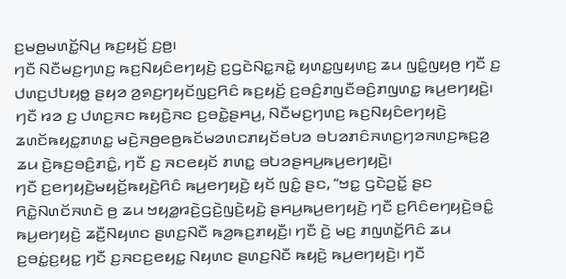ꤢ꤬ꤗꤥ꤬ꤗꤛꤢꤩ꤭ꤡꤣ꤬ ꤒꤢ꤬ꤟꤢꤩ꤬ ꤢ꤬ꤥ꤬꤯
ꤚꤢꤪ ꤡꤢꤪꤗꤢ꤬ꤚꤛꤢ꤬ ꤒꤢ꤬ꤡꤟꤢꤨꤕꤚꤟꤢꤧ꤬ ꤢ꤬ꤞꤢꤧꤡꤢ꤭ꤏꤢꤧ꤭ ꤟꤛꤢ꤭ꤜꤟꤛꤢ꤬ ꤘꤣ ꤜꤢꤨ꤭ꤜꤟꤥ꤬ ꤚꤢꤪ ꤢ꤬ ꤓꤛꤢ꤬ꤓꤝꤟꤥ꤭ ꤔꤟꤤ ꤤ꤬ꤎꤢ꤬ꤚꤟꤢꤩꤜꤢ꤬ꤖꤢꤨ ꤒꤢ꤬ꤟꤢꤩ꤬ ꤢ꤬ꤋꤢꤨ꤬ꤊꤜꤢꤪꤋꤢꤨ꤬ꤊꤜꤛꤢ꤭ ꤒꤣ꤬ꤕꤚꤟꤢꤧ꤬꤯ ꤚꤢꤪ ꤙꤤ ꤢ꤬ ꤓꤛꤢ꤬ꤏꤢ ꤒꤟꤢꤧ꤬ꤏꤢ ꤢ꤬ꤋꤢꤧ꤭ꤔꤌꤣ꤬, ꤡꤢꤪꤗꤢ꤬ꤚꤛꤢ꤬ ꤒꤢ꤬ꤡꤟꤢꤨꤕꤚꤟꤢꤧ꤬ ꤘꤛꤢꤩꤒꤟꤢ꤭ꤊꤛꤢ꤭ ꤗꤢꤧ꤬ꤏꤥ꤬ꤕꤥ꤬ꤒꤢꤩꤗꤤꤛꤢꤊꤟꤢꤩꤋꤝꤤ ꤋꤝꤤꤊꤢꤨꤏꤛꤢ꤬ꤚꤤꤏꤛꤢ꤬ꤒꤢ꤬ꤤ꤬ ꤘꤣ ꤢꤧ꤬ꤒꤢ꤬ꤋꤢꤨ꤬ꤊꤢꤨ꤭, ꤚꤢꤪ ꤢ꤬ ꤏꤢꤕꤟꤢꤩ ꤊꤛꤢ꤭ ꤋꤝꤤꤔꤌꤣ꤬ꤒꤣ꤬ꤕꤚꤟꤢꤧ꤬꤯
ꤚꤢꤪ ꤢ꤬ꤕꤚꤟꤢꤧ꤬ꤗꤟꤢꤩ꤬ꤒꤟꤢꤧ꤬ꤖꤢꤨ ꤒꤣ꤬ꤕꤚꤟꤢꤧ꤬ ꤟꤢꤩ ꤜꤢꤨ꤭ ꤔꤢ, “ꤠꤢ꤭ ꤞꤢꤧꤑꤢꤩ꤭ ꤔꤢ ꤖꤢꤧ꤭ꤡꤛꤢꤩꤏꤛꤢꤧ ꤥ꤬ ꤘꤣ ꤠꤟꤤ꤭ꤙꤢꤧ꤬ꤞꤢꤧ꤬ꤜꤢꤧ꤬ꤟꤢꤧ꤬ ꤔꤌꤣ꤬ꤒꤣ꤬ꤕꤚꤟꤢꤧ꤬ ꤚꤢꤪ ꤢ꤬ꤖꤢꤨꤕꤚꤟꤢꤧ꤬ꤋꤢꤨ꤭ ꤒꤣ꤬ꤕꤚꤟꤢꤧ꤬ ꤘꤢꤪ꤬ꤡꤟꤛꤢ ꤔꤛꤢ꤬ꤡꤢꤪ ꤒꤤ꤬ꤒꤢ꤬ꤊꤟꤢꤪ꤬꤯ ꤚꤢꤪ ꤢꤧ꤬ ꤗꤢ꤬ ꤊꤜꤛꤢꤩ꤭ꤖꤢꤨ ꤘꤣ ꤢ꤬ꤋꤢꤦ꤭ꤢ꤬ꤟꤢ꤭ ꤚꤢꤪ ꤢ꤬ꤏꤢꤢ꤬ꤕꤟꤢ꤭ ꤡꤟꤛꤢ ꤔꤛꤢ꤬ꤡꤢꤪ ꤒꤟꤢꤧ꤬ ꤒꤣ꤬ꤕꤚꤟꤢꤧ꤬꤯ ꤚꤢꤪ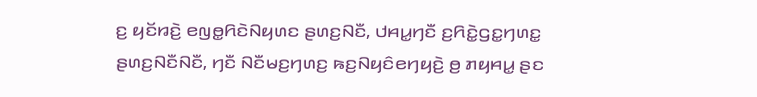ꤢ꤬ ꤟꤢꤩꤙꤢꤧ꤬ ꤕꤜꤥ꤭ꤖꤢꤧꤡꤟꤛꤢ ꤔꤛꤢ꤬ꤡꤢꤪ, ꤓꤌꤣ꤭ꤚꤢꤪ ꤢ꤬ꤖꤢꤧ꤭ꤞꤢ꤭ꤚꤛꤢ꤭ ꤔꤛꤢ꤬ꤡꤢꤪꤡꤢꤪ, ꤚꤢꤪ ꤡꤢꤪꤗꤢ꤬ꤚꤛꤢ꤬ ꤒꤢ꤬ꤡꤟꤢꤨꤕꤚꤟꤢꤧ꤬ ꤥ꤬ ꤊꤟꤌꤣ꤭ ꤔꤢ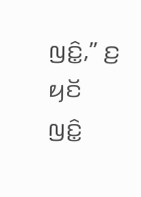ꤜꤢꤨ꤭,” ꤢ꤬ ꤟꤢꤩ ꤜꤢꤨ꤭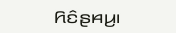ꤖꤢꤨꤔꤌꤣ꤬꤯